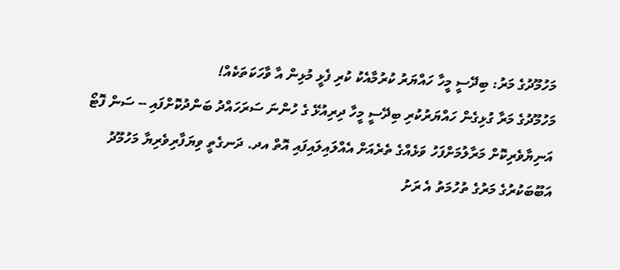މަހުމޫދުގެ މަރު: ބިދޭސީ މީހާ ހައްޔަރު ކުރުމާއެކު ކުރި ފެޅީ މުޅިން އާ ވާހަކަތަކެއް!
މަހުމޫދުގެ މަރާ ގުޅިގެން ހައްޔަރުކުރި ބިދޭސީ މީހާ ދިރިއުޅޭ ގެ ހުންނަ ސަރަހައްދު ބަންދުކޮށްފައި -- ސަން ފޮޓޯ
އަނިޔާވެރިކޮށް މަރާލުމަށްފަހު ވަޅެއްގެ ތެރެއަށް އެއްލައިލައިފައި އޮތް އދ. ދަނގެތީ ވިޔަފާރިވެރިޔާ މަހުމޫދު އަބޫބަކުރުގެ މަރުގެ ތުހުމަތު އެ ރަށު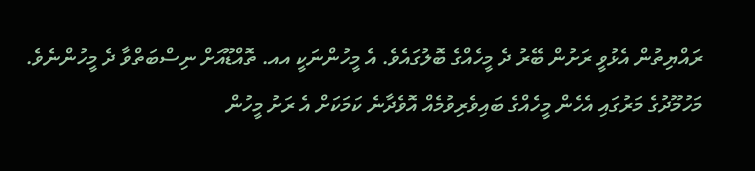ރައްޔިތުން އެޅުވީ ރަށުން ބޭރު ދެ މީހެއްގެ ބޮލުގައެވެ. އެ މީހުންނަކީ އއ. ތޮއްޑޫއަށް ނިސްބަތްވާ ދެ މީހުންނެވެ.
މަހުމޫދުގެ މަރުގައި އެހެން މީހެއްގެ ބައިވެރިވުމެއް އޮވެދާނެ ކަމަކަށް އެ ރަށު މީހުން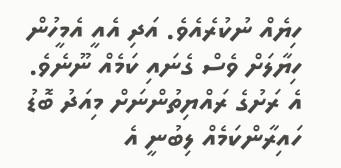ހިޔެއް ނުކުރެއެވެ. އަދި އެއީ އެމީހުން ހިޔާލަށް ވެސް ގެނައި ކަމެއް ނޫނެވެ.
އެ ރަށުގެ ރައްޔިތުންނަށް މިއަދު ބޮޑު ހައިރާންކަމެއް ލިބުނީ އެ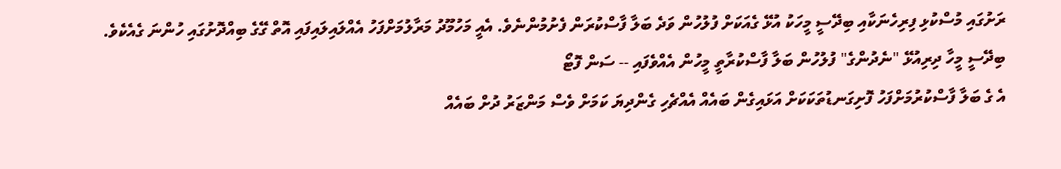ރަށުގައި މުސްކުޅި ފިރިހެނަކާއި ބިދޭސީ މީހަކު އުޅޭ ގެއަކަށް ފުލުހުން ވަދެ ބަލާ ފާސްކުރަން ފެށުމުންނެވެ. އެއީ މަހުމޫދު މަރާލުމަށްފަހު އެއްލައިލައިފައި އޮތް ގޭގެ ބިއްދޮށުގައި ހުންނަ ގެއެކެވެ.
ބިދޭސީ މީހާ ދިރިއުޅޭ "ނެދުންގެ" ފުލުހުން ބަލާ ފާސްކުރާތީ މީހުން އެއްވެފައި -- ސަން ފޮޓޯ
އެ ގެ ބަލާ ފާސްކުރުމަށްފަހު ފޮށިގަނޑުތަކަކަށް އަޅައިގެން ބައެއް އެއްޗެހި ގެންދިޔަ ކަމަށް ވެސް މަންޒަރު ދުށް ބައެއް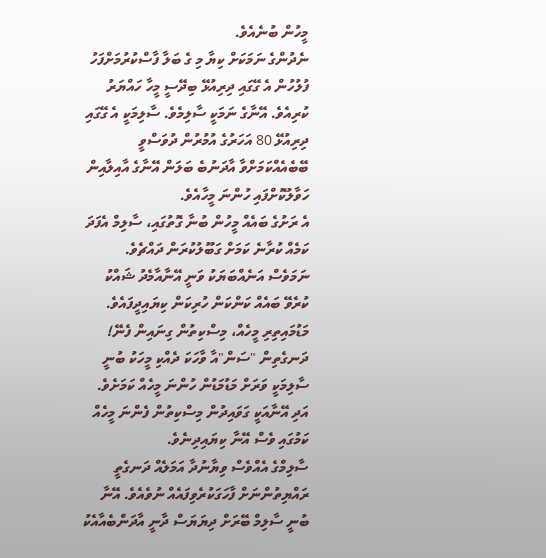މީހުން ބުނެއެވެ.
ނެދުންގެ ނަމަކަށް ކިޔާ މި ގެ ބަލާ ފާސްކުރުމަށްފަހު ފުލުހުން އެ ގޭގައި ދިރިއުޅޭ ބިދޭސީ މީހާ ހައްޔަރު ކުރިއެވެ. އޭނާގެ ނަމަކީ ސާލިމެވެ. ސާލިމަކީ އެ ގޭގައި ދިރިއުޅޭ 80 އަހަރުގެ އުމުރުން ދުވަސްވީ ބޭބެއެއްކަމަށްވާ އާދަނުބެ ބަލަން އޭނާގެ އާއިލާއިން ހަވާލުކޮށްފައި ހުންނަ މީހާއެވެ.
އެ ރަށުގެ ބައެއް މީހުން ބުނާ ގޮތުގައި، ސާލިމް އެފަދަ ކަމެއް ކުރާނެ ކަމަށް ގަބޫލުކުރަން ދައްޗެވެ. ނަމަވެސް އަނެއްބަޔަކު ވަނީ އޭނާއާމެދު ޝައްކު ކުރެވޭ ބައެއް ކަންކަން ހުރިކަން ކިޔައިދީފައެވެ.
މަޑުމައިތިރި މީހެއް، މިސްކިތުން ގިނައިން ފެނޭ!
ދަނގެތިން "ސަން"އާ ވާހަކަ ދެއްކި މީހަކު ބުނީ ސާލިމަކީ ވަރަށް މަޑުމަޑުން ހުންނަ މީހެއް ކަމަށެވެ. އަދި އޭނާއަކީ ގަވައިދުން މިސްކިތުން ފެންނަ މީހެއް ކަމުގައި ވެސް އޭނާ ކިޔައިދިނެވެ.
ސާލިމްގެ އެއްވެސް ވިޔާނުދާ އަމަލެއް ދަނގެތީ ރައްޔިތުންނަށް ފާހަގަކުރެވިފައެއް ނުވެއެވެ. އޭނާ ބުނީ ސާލިމް ބޭރަށް ދިޔަޔަސް ދާނީ އާދަންބެއާއެކު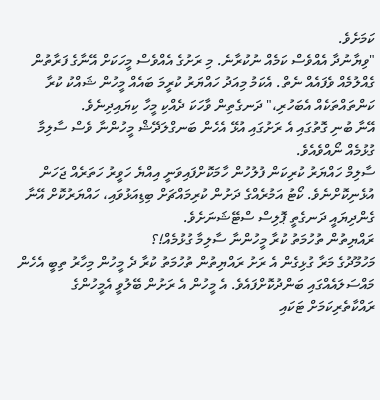ކަމަށެވެ.
"ވިޔާނުދާ އެއްވެސް ކަމެއް ނުކުރާނެ. މި ރަށުގެ އެއްވެސް މީހަކަށް އޭނާގެ ފަރާތުން ގެއްލުމެއް ވެފައެއް ނެތް. އެކަމު މިއަދު ހައްޔަރު ކުރީމަ ބައެއް މީހުން ޝައްކު ކުރާ ކަންތައްތަކެއް އެބަހުރި،" ދަނގެތިން ވާހަކަ ދެއްކި މީހާ ކިޔައިދިނެވެ.
އޭނާ ބުނި ގޮތުގައި އެ ރަށުގައި އުޅޭ އެހެން ބަނގްލަދޭޝް މީހުންނާ ވެސް ސާލިމާ ގުޅުމެއް ނޯއްވެއެވެ.
ސާލިމް ހައްޔަރު ކުރިކަން ފުލުހުން ހާމަކޮށްފައިވަނީ އިއްޔެ ހަވީރު ހަތަރެއް ޖަހަން އުޅެނިކޮށްނެވެ. ކޯޓު އަމުރެއްގެ ދަށުން ކުރިމައްޗަށް ބިޑިއަޅުވައި، ހައްޔަރުކޮށް އޭނާ ގެންދިޔައީ ދަނގެތީ ޕޮލިސް ސްޓޭޝަނަށެވެ.
ރައްޔިތުން ތުހުމަތު ކުރާ މީހުންނާ ސާލިމާ ގުޅުމެއް!؟
މަހުމޫދުގެ މަރާ ގުޅިގެން އެ ރަށު ރައްޔިތުން ތުހުމަތު ކުރާ ދެ މީހުން މިހާރު ތިބީ އެހެން މައްސަލައެއްގައި ބަންދުކޮށްފައެވެ. އެ މީހުން އެ ރަށުން ބޭލުވީ އެމީހުންގެ ރައްކާތެރިކަމަށް ޓަކައި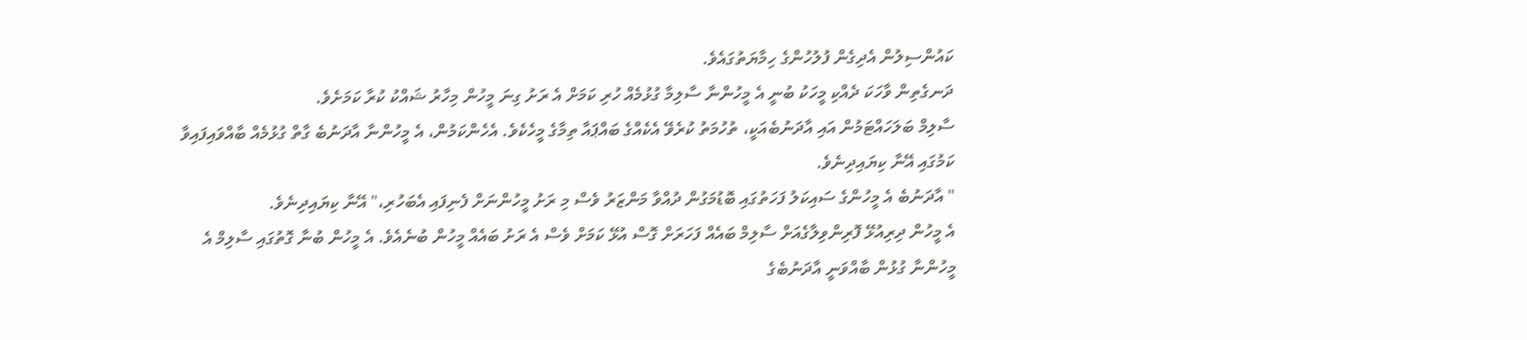ކައުންސިލުން އެދިގެން ފުލުހުންގެ ހިމާޔަތުގައެވެ.
ދަނގެތިން ވާހަކަ ދެއްކި މީހަކު ބުނީ އެ މީހުންނާ ސާލިމާ ގުޅުމެއް ހުރި ކަމަށް އެ ރަށު ގިނަ މީހުން މިހާރު ޝައްކު ކުރާ ކަމަށެވެ.
ސާލިމް ބަލަހައްޓަމުން އައި އާދަނުބެއަކީ، ތުހުމަތު ކުރެވޭ އެކެއްގެ ބައްޕައާ ތިމާގެ މީހެކެވެ. އެހެންކަމުން، އެ މީހުންނާ އާދަނުބެ ގާތް ގުޅުމެއް ބާއްވައިފައިވާ ކަމުގައި އޭނާ ކިޔައިދިނެވެ.
" އާދަނުބެ އެ މީހުންގެ ސައިކަލު ފަހަތުގައި ބޮޑުމަގުން ދުއްވާ މަންޒަރު ވެސް މި ރަށު މީހުންނަށް ފެނިފައި އެބަހުރި،" އޭނާ ކިޔައިދިނެވެ.
އެ މީހުން ދިރިއުޅޭ ފޮރިންވިލާގެއަށް ސާލިމް ބައެއް ފަހަރަށް ގޮސް އުޅޭ ކަމަށް ވެސް އެ ރަށު ބައެއް މީހުން ބުނެއެވެ. އެ މީހުން ބުނާ ގޮތުގައި ސާލިމް އެ މީހުންނާ ގުޅުން ބާއްވަނީ އާދަނުބެގެ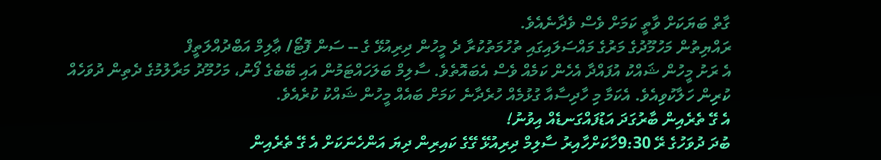ގާތް ބަޔަކަށް ވާތީ ކަމަށް ވެސް ވެދާނެއެވެ.
ރައްޔިތުން މަހުމޫދުގެ މަރުގެ މައްސަލައިގައި ތުހުމަތުކުރާ ދެ މީހުން ދިރިއުޅޭ ގެ -- ސަން ފޮޓޯ/ ޢާލިމް އަބްދުއްލަތީފް
އެ ރަށު މީހުން ޝައްކު އުފައްދާ އެހެން ކަމެއް ވެސް އެބައޮތެވެ. ސާލިމް ބަލަހައްޓަމުން އައި ބޭބެގެ ފޯނު، މަހުމޫދު މަރާލުމުގެ ދެތިން ދުވަހެއް ކުރިން ހަލާކުވިއެވެ. އެކަމާ މި ހާދިސާއާ ގުޅުމެއް ހުރެދާނެ ކަމަށް ބައެއް މީހުން ޝައްކު ކުރެއެވެ.
އެ ގޭ ތެރެއިން ބާރުގަދަ އަޑުފައްގަނޑެއް އިވުނު!
ބުދަ ދުވަހުގެ ރޭ 9:30ހާކަށްހާއިރު ސާލިމް ދިރިއުޅޭ ގޭގެ ކައިރިން ދިޔަ އަންހެނަކަށް އެ ގޭ ތެރެއިން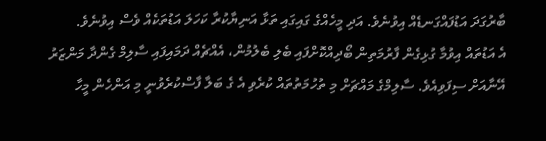ބާރުގަދަ އަޑުފައްގަނޑެއް އިވުނެވެ. އަދި މީހެއްގެ ގައިގައި ތަޅާ އަނިޔާކުރާ ކަހަލަ އަޑުތަކެއް ވެސް އިވުނެވެ.
އެ އަޑުތައް އިވުމާ ގުޅިގެން ފާރުމަތިން ބޯދިއްކޮށްފައި ބެލި ބެލުމުން، އެއްޗެއް ދަމައިފައި ސާލިމް ގެންދާ މަންޒަރު އޭނާއަށް ސިފަވިއެވެ. ސާލިމްގެ މައްޗަށް މި ތުހުމަތުތައް ކުރެވި އެ ގެ ބަލާ ފާސްކުރެވުނީ މި އަންހެން މީހާ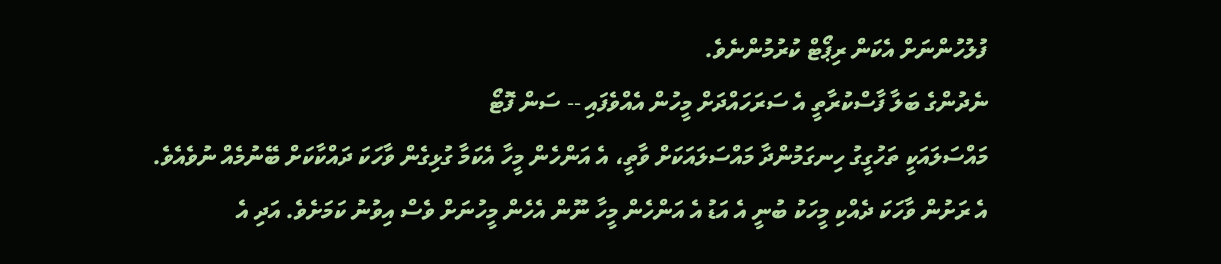ފުލުހުންނަށް އެކަން ރިޕޯޓް ކުރުމުންނެވެ.
ނެދުންގެ ބަލާ ފާސްކުރާތީ އެ ސަރަހައްދަށް މީހުން އެއްވެފައި -- ސަން ފޮޓޯ
މައްސަލައަކީ ތަހުގީގު ހިނގަމުންދާ މައްސަލައަކަށް ވާތީ، އެ އަންހެން މީހާ އެކަމާ ގުޅިގެން ވާހަކަ ދައްކާކަށް ބޭނުމެއް ނުވެއެވެ.
އެ ރަށުން ވާހަކަ ދެއްކި މީހަކު ބުނީ އެ އަޑު އެ އަންހެން މީހާ ނޫން އެހެން މީހުނަށް ވެސް އިވުނު ކަމަށެވެ. އަދި އެ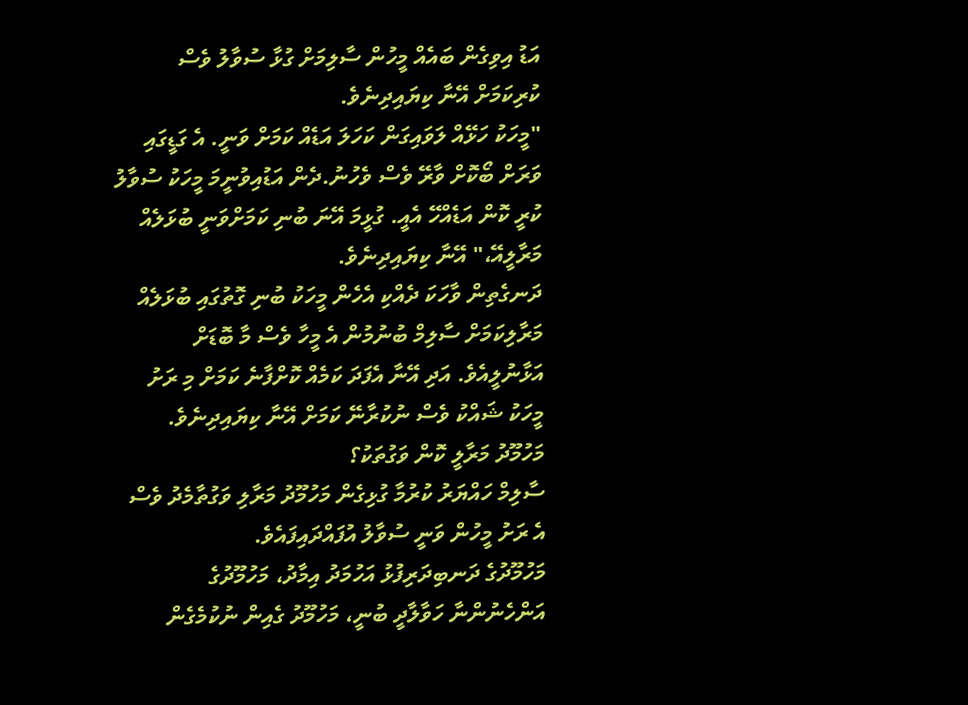އަޑު އިވިގެން ބައެއް މީހުން ސާލިމަށް ގުޅާ ސުވާލު ވެސް ކުރިކަމަށް އޭނާ ކިޔައިދިނެވެ.
"މީހަކު ހަޅޭއް ލަވައިގަން ކަހަލަ އަޑެއް ކަމަށް ވަނީ. އެ ގަޑީގައި ވަރަށް ބޯކޮށް ވާރޭ ވެސް ވެހުނު.ދެން އަޑުއިވުނީމަ މީހަކު ސުވާލު ކުރީ ކޮން އަޑެއްހޭ އެއީ. ގުޅީމަ އޭނަ ބުނި ކަމަށްވަނީ ބުޅަލެއް މަރާލީއޭ،" އޭނާ ކިޔައިދިނެވެ.
ދަނގެތިން ވާހަކަ ދެއްކި އެހެން މީހަކު ބުނި ގޮތުގައި ބުޅަލެއް މަރާލިކަމަށް ސާލިމް ބުނުމުން އެ މީހާ ވެސް މާ ބޮޑަށް އަޅާނުލީއެވެ. އަދި އޭނާ އެފަދަ ކަމެއް ކޮށްފާނެ ކަމަށް މި ރަށު މީހަކު ޝައްކު ވެސް ނުކުރާނޭ ކަމަށް އޭނާ ކިޔައިދިނެވެ.
މަހުމޫދު މަރާލީ ކޮން ވަގުތަކު؟
ސާލިމް ހައްޔަރު ކުރުމާ ގުޅިގެން މަހުމޫދު މަރާލި ވަގުތާމެދު ވެސް އެ ރަށު މީހުން ވަނީ ސުވާލު އުފައްދައިފައެވެ.
މަހުމޫދުގެ ދަނބިދަރިފުޅު އަހުމަދު އިމާދު، މަހުމޫދުގެ އަންހެނުންނާ ހަވާލާދީ ބުނީ، މަހުމޫދު ގެއިން ނުކުމެގެން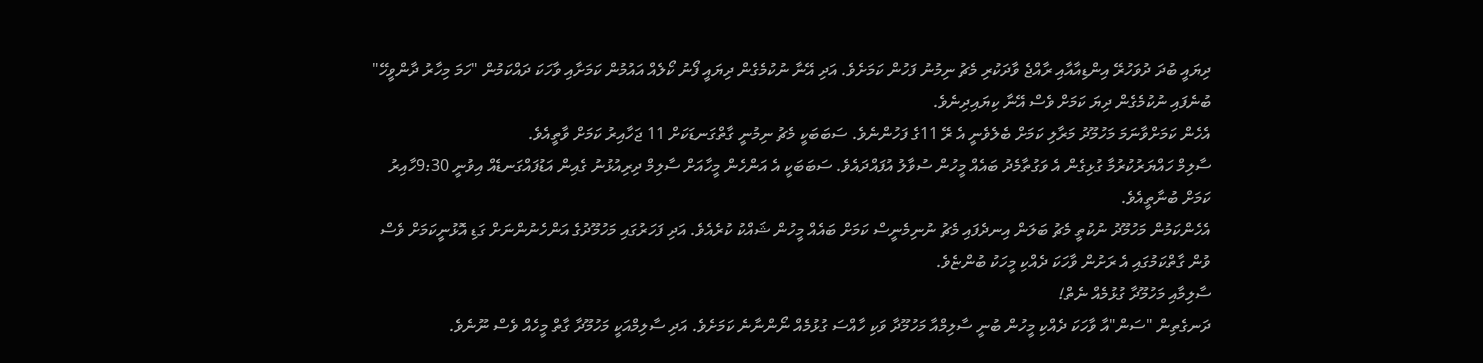ދިޔައީ ބުދަ ދުވަހުރޭ އިންޑިއާއާއި ރާއްޖެ ވާދަކުރި މެޗު ނިމުނު ފަހުން ކަމަށެވެ. އަދި އޭނާ ނުކުމެގެން ދިޔައީ ފޯނު ކޯލެއް އައުމުން ކަމަށާއި ވާހަކަ ދައްކަމުން "ހަމަ މިހާރު ދާންވީހޭ" ބުނެފައި ނުކުމެގެން ދިޔަ ކަމަށް ވެސް އޭނާ ކިޔައިދިނެވެ.
އެހެން ކަމަށްވާނަމަ މަހުމޫދު މަރާލި ކަމަށް ބެލެވެނީ އެ ރޭ 11ގެ ފަހުންނެވެ. ސަބަބަކީ މެޗު ނިމުނީ ގާތްގަނޑަކަށް 11 ޖަހާއިރު ކަމަށް ވާތީއެވެ.
ސާލިމް ހައްޔަރުކުރުމާ ގުޅިގެން އެ ވަގުތާމެދު ބައެއް މީހުން ސުވާލު އުފައްދައެވެ. ސަބަބަކީ އެ އަންހެން މީހާއަށް ސާލިމް ދިރިއުޅުނު ގެއިން އަޑުފައްގަނޑެއް އިވުނީ 9:30ހާއިރު ކަމަށް ބުނާތީއެވެ.
އެހެންކަމުން މަހުމޫދު ނުކުތީ މެޗު ބަލަން އިނދެފައި މެޗު ނުނިމެނީސް ކަމަށް ބައެއް މީހުން ޝައްކު ކުރެއެވެ. އަދި ފަހަރުގައި މަހުމޫދުގެ އަންހެނުންނަށް ގަޑި އޮޅުނީކަމަށް ވެސް ވުން ގާތްކަމުގައި އެ ރަށުން ވާހަކަ ދެއްކި މީހަކު ބުންޏެވެ.
ސާލިމާއި މަހުމޫދާ ގުޅުމެއް ނެތް!
ދަނގެތިން "ސަން"އާ ވާހަކަ ދެއްކި މީހުން ބުނީ ސާލިމްއާ މަހުމޫދާ ވަކި ހާއްސަ ގުޅުމެއް ނޯންނާނެ ކަމަށެވެ. އަދި ސާލިމްއަކީ މަހުމޫދާ ގާތް މީހެއް ވެސް ނޫނެވެ.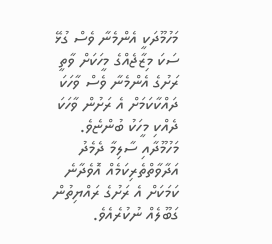މަހުމޫދަކީ އެންމެނާ ވެސް ގުޅޭ ސަކަ މިޒާޖެއްގެ މީހަކަށް ވާތީ ރަށުގެ އެންމެނާ ވެސް ވާހަކަ ދައްކާކަމަށް އެ ރަށުން ވާހަކަ ދެއްކި މީހަކު ބުންޏެވެ.
މަހުމޫދާއި ސާލިމާ ދެމެދު އަދާވާތްތެރިކަމެއް އޮވެދާނެ ކަމަކަށް އެ ރަށުގެ ރައްޔިތުން ގަބޫލެއް ނުކުރެއެވެ.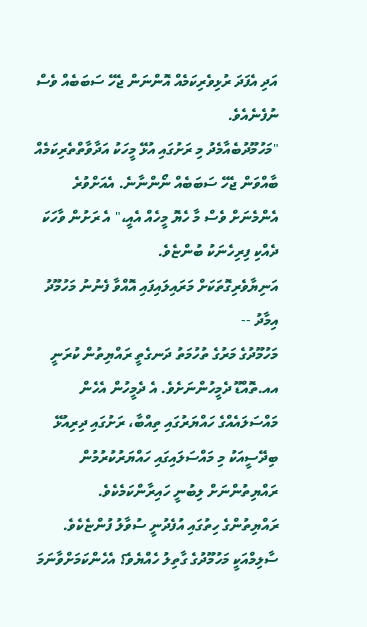އަދި އެފަދަ ރުޅިވެރިކަމެއް އޮންނަން ޖެހޭ ސަބަބެއް ވެސް ނުފެނެއެވެ.
"މަހުމޫދުބެއާމެދު މި ރަށުގައި އުޅޭ މީހަކު އަދާވާތްތެރިކަމެއް ބާއްވަން ޖެހޭ ސަބަބެއް ނޯންނާނެ. އެއަށްވުރެ އެންމެނަށް ވެސް މާ ހެޔޮ މީހެއް އެއީ،" އެ ރަށުން ވާހަކަ ދެއްކި ފިރިހެނަކު ބުންޏެވެ.
އަނިޔާވެރިގޮތަކަށް މަރައިލައިފައި އޮއްވާ ފެނުނު މަހުމޫދު އިމާދު --
މަހުމޫދުގެ މަރުގެ ތުހުމަތު ދަނގެތީ ރައްޔިތުން ކުރަނީ އއ.ތޮއްޑޫ ދެމީހުންނަށެވެ. އެ ދެމީހުން އެހެން މައްސަލައެއްގެ ހައްޔަރުގައި ތިއްބާ، ރަށުގައި ދިރިއުޅޭ ބިދޭސީއަކު މި މައްސަލައިގައި ހައްޔަރުކުރުމުން ރައްޔިތުންނަށް ލިބުނީ ހައިރާންކަމެކެވެ.
ރައްޔިތުންގެ ހިތުގައި އުފެދުނީ ސުވާލު ފުންޏެކެވެ. ސާލިމްއަކީ މަހުމޫދުގެ ގާތިލު ހެއްޔެވެ؟ އެހެންކަމަށްވާނަމަ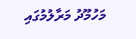މަހުމޫދު މަރާލުމުގައި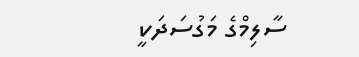ސާލިމްގެ މަގުސަދަކީ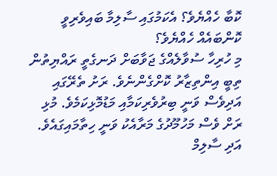ކޮބާ ހެއްޔެވެ؟ އެކަމުގައި ސާލިމާ ބައިވެރިވީ ކޮންބައެއް ހެއްޔެވެ؟
މި ހުރިހާ ސުވާލެއްގެ ޖަވާބަށް ދަނގެތީ ރައްޔިތުން ތިބީ އިންތިޒާރު ކޮށްގެންނެވެ. ރަށު ތެރޭގައި އަދިވެސް ވަނީ ބިރުވެރިކަމާއި މަޑުމޮޅިކަމެވެ. މުޅި ރަށް ވެސް މަހުމޫދުގެ މަރާއެކު ވަނީ ހިތާމައިގައެވެ. އަދި ސާލިމް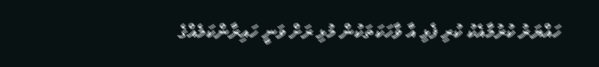ހައްޔަރު ކުރުމާއެކު ކުރި ފެޅި އާ ވާހަކަތަކުން މުޅި ރަށް ވަނީ ހައިރާންކަމެއްގެ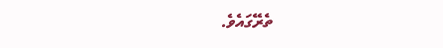ތެރޭގައެވެ.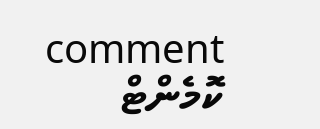comment ކޮމެންޓް